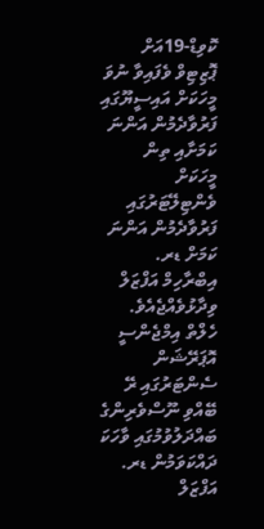ކޮވިޑް-19އަށް ޕޮޒިޓިވް ވެފައިވާ ނުވަ މީހަކަށް އައިސީޔޫގައި ފަރުވާދެމުން އަންނަ ކަމަށާއި ތިން މީހަކަށް ވެންޓިލޭޓަރުގައި ފަރުވާދެމުން އަންނަ ކަމަށް ޑރ. އިބްރާހިމް އަފްޒަލް ވިދާޅުވެއްޖެއެވެ.
ހެލްތް އިމްޖެންސީ އޮޕަރޭޝަން ސެންޓަރުގައި ރޭ ބޭއްވި ނޫސްވެރިންގެ ބައްދަލުވުމުގައި ވާހަކަ ދައްކަވަމުން ޑރ. އަފްޒަލް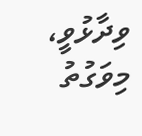ވިދާޅުވީ، މިވަގުތު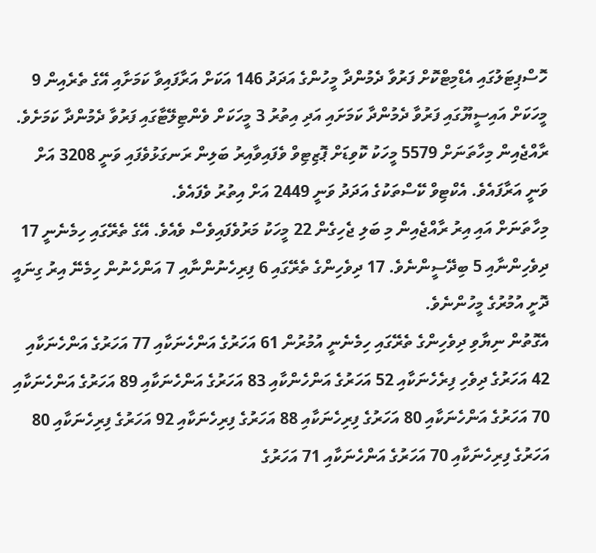ހޮސްޕިޓަލުގައި އެޑްމިޓްކޮށް ފަރުވާ ދެމުންދާ މީހުންގެ އަދަދު 146 އަކަށް އަރާފައިވާ ކަމަށާއި އޭގެ ތެރެއިން 9 މީހަކަށް އައިސީޔޫގައި ފަރުވާ ދެމުންދާ ކަމަށައި އަދި އިތުރު 3 މީހަކަށް ވެންޓިލޭޓާގައި ފަރުވާ ދެމުންދާ ކަމަށެވެ.
ރާއްޖެއިން މިހާތަނަށް 5579 މީހަކު ކޮވިޑަށް ޕޮޒިޓިވް ވެފައިވާއިރު ބަލިން ރަނގަޅުވެފައި ވަނީ 3208 އަށް ވަނީ އަރާފައެވެ. އެކްޓިވް ކޭސްތަކުގެ އަދަދު ވަނީ 2449 އަށް އިތުރު ވެފައެވެ.
މިހާތަނަށް އައި އިރު ރާއްޖެއިން މި ބަލި ޖެހިގެން 22 މީހަކު މަރުވެފައިވެސް ވެއެވެ. އޭގެ ތެރޭގައި ހިމެނެނީ 17 ދިވެހިންނާއި 5 ބިދޭސީންނެވެ. 17 ދިވެހިންގެ ތެރޭގައި 6 ފިރިހެނުންނާއި 7 އަންހެނުން ހިމެނޭ އިރު ގިނައީ ދޮށީ އުމުރުގެ މީހުންނެވެ.
އެގޮތުން ނިޔާވި ދިވެހިންގެ ތެރޭގައި ހިމެނެނީ އުމުރުން 61 އަހަރުގެ އަންހެނަކާއި 77 އަހަރުގެ އަންހެނަކާއި 42 އަހަރުގެ ދިވެހި ފިރެހެނަކާއި 52 އަހަރުގެ އަންހެންކާއި 83 އަހަރުގެ އަންހެނަކާއި 89 އަހަރުގެ އަންހެނަކާއި 70 އަހަރުގެ އަންހެނަކާއި 80 އަހަރުގެ ފިރިހެނަކާއި 88 އަހަރުގެ ފިރިހެނަކާއި 92 އަހަރުގެ ފިރިހެނަކާއި 80 އަހަރުގެ ފިރިހެނަކާއި 70 އަހަރުގެ އަންހެނަކާއި 71 އަހަރުގެ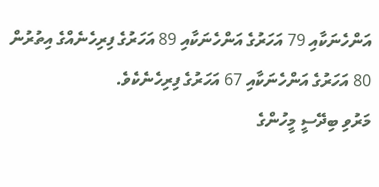އަންހެނަކާއި 79 އަހަރުގެ އަންހެނަކާއި 89 އަހަރުގެ ފިރިހެނެއްގެ އިތުރުން 80 އަހަރުގެ އަންހެނަކާއި 67 އަހަރުގެ ފިރިހެނެކެވެ.
މަރުވި ބިދޭސީ މީހުންގެ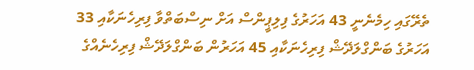ތެރޭގައި ހިމެނެނީ 43 އަހަރުގެ ފިލިޕީންސް އަށް ނިސްބަތްވާ ފިރިހެނަކާއި 33 އަހަރުގެ ބަންގްލަދޭޝް ފިރިހެނަކާއި 45 އަހަރުން ބަންގްލަދޭޝް ފިރިހެނެއްގެ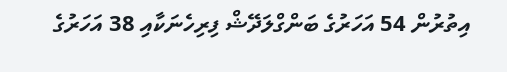އިތުރުން 54 އަހަރުގެ ބަންގްލަދޭޝް ފިރިހެނަކާއި 38 އަހަރުގެ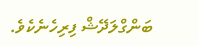ބަންގްލަދޭޝް ފިރިހެނެކެވެ.